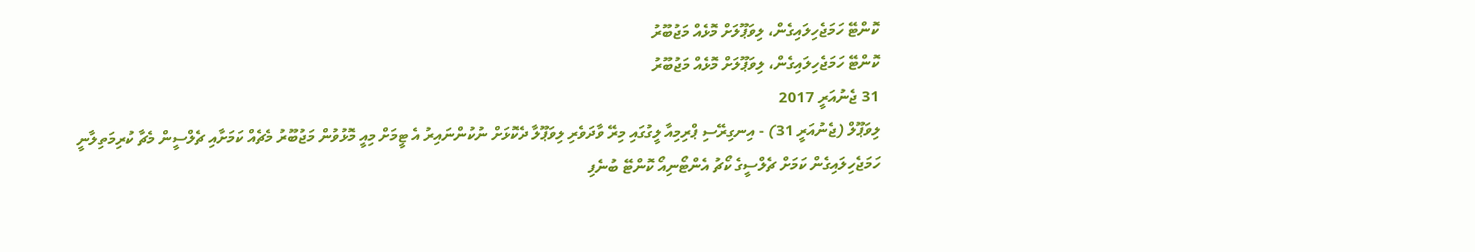ކޮންޓޭ ހަމަޖެހިލައިގެން، ލިވަޕޫލަށް މޮޅެއް މަޖުބޫރު
ކޮންޓޭ ހަމަޖެހިލައިގެން، ލިވަޕޫލަށް މޮޅެއް މަޖުބޫރު
31 ޖެނުއަރީ 2017
ލިވަޕޫލް (ޖެނުއަރީ 31) - އިނގިރޭސި ޕްރިމިއާ ލީގުގައި މިރޭ ވާދަވެރި ލިވަޕޫލާ ދެކޮޅަށް ނުކުންނައިރު އެ ޓީމަށް މިއީ މޮޅުވުން މަޖުބޫރު މެޗެއް ކަމަށާއި ޗެލްސީން މެޗާ ކުރިމަތިލާނީ ހަމަޖެހިލައިގެން ކަމަށް ޗެލްސީގެ ކޯޗު އެންޓޯނިއޯ ކޮންޓޭ ބުނެފި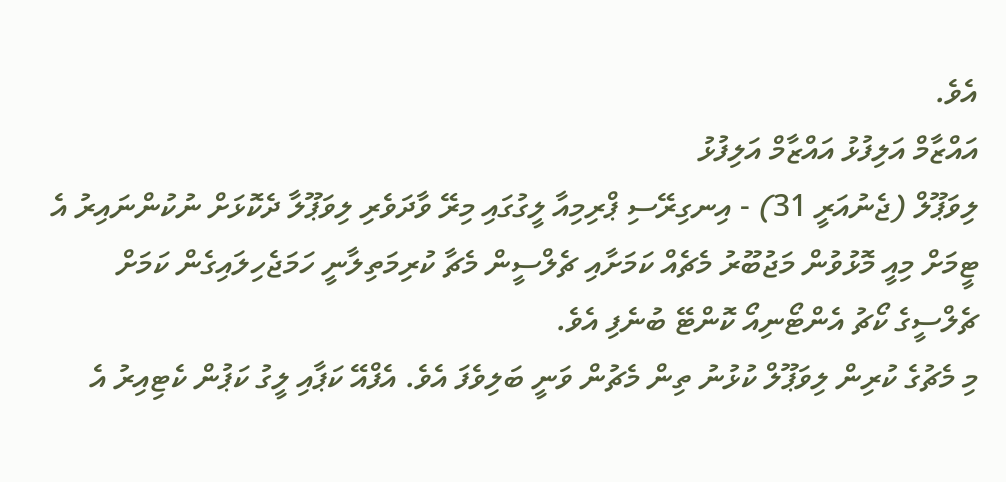އެވެ.
އައްޒާމް އަލިފުޅު އައްޒާމް އަލިފުޅު
ލިވަޕޫލް (ޖެނުއަރީ 31) - އިނގިރޭސި ޕްރިމިއާ ލީގުގައި މިރޭ ވާދަވެރި ލިވަޕޫލާ ދެކޮޅަށް ނުކުންނައިރު އެ ޓީމަށް މިއީ މޮޅުވުން މަޖުބޫރު މެޗެއް ކަމަށާއި ޗެލްސީން މެޗާ ކުރިމަތިލާނީ ހަމަޖެހިލައިގެން ކަމަށް ޗެލްސީގެ ކޯޗު އެންޓޯނިއޯ ކޮންޓޭ ބުނެފި އެވެ.
މި މެޗުގެ ކުރިން ލިވަޕޫލް ކުޅުނު ތިން މެޗުން ވަނީ ބަލިވެފަ އެވެ. އެފްއޭ ކަޕާއި ލީގު ކަޕުން ކެޓިއިރު އެ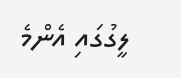ލީގުގައި އެންމެ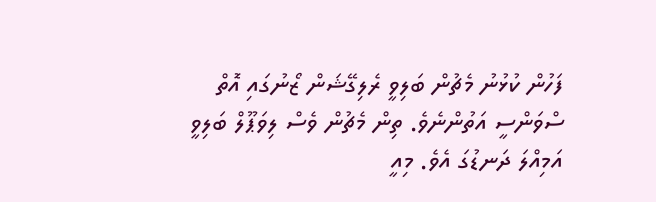ފަހުން ކުޅުނު މެޗުން ބަލިވީ ރެލިގޭޝަން ޒޯނުގައި އޮތް ސްވަންސީ އަތުންނެވެ. ތިން މެޗުން ވެސް ލިވަޕޫލް ބަލިވީ އަމިއްލަ ދަނޑުގަ އެވެ. މިއީ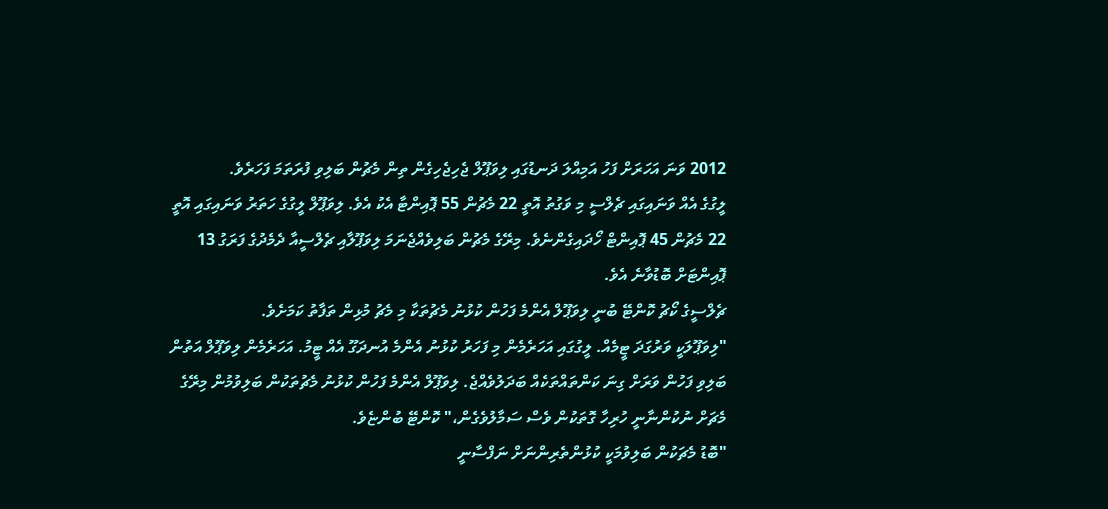2012 ވަނަ އަހަރަށް ފަހު އަމިއްލަ ދަނޑުގައި ލިވަޕޫލް ޖެހިޖެހިގެން ތިން މެޗުން ބަލިވި ފުރަތަމަ ފަހަރެވެ.
ލީގުގެ އެއް ވަނައިގައި ޗެލްސީ މި ވަގުތު އޮތީ 22 މެޗުން 55 ޕޮއިންޓާ އެކު އެވެ. ލިވަޕޫލް ލީގުގެ ހަތަރު ވަނައިގައި އޮތީ 22 މެޗުން 45 ޕޮއިންޓް ހޯދައިގެންނެވެ. މިރޭގެ މެޗުން ބަލިވެއްޖެނަމަ ލިވަޕޫލާއި ޗެލްސީއާ ދެމެދުގެ ފަރަގު 13 ޕޮއިންޓަށް ބޮޑުވާނެ އެވެ.
ޗެލްސީގެ ކޯޗު ކޮންޓޭ ބުނީ ލިވަޕޫލް އެންމެ ފަހުން ކުޅުނު މެޗުތަކާ މި މެޗު މުޅިން ތަފާތު ކަމަށެވެ.
"ލިވަޕޫލަކީ ވަރުގަދަ ޓީމެއް. ލީގުގައި އަހަރެމެން މި ފަހަރު ކުޅުނު އެންމެ އުނދަގޫ އެއް ޓީމު. އަހަރެމެން ލިވަޕޫލް އަތުން ބަލިވި ފަހުން ވަރަށް ގިނަ ކަންތައްތަކެއް ބަދަލުވެއްޖެ. ލިވަޕޫލް އެންމެ ފަހުން ކުޅުނު މެޗުތަކުން ބަލިވުމުން މިރޭގެ މެޗަށް ނުކުންނާނީ ހުރިހާ ގޮތަކުން ވެސް ސަމާލުވެގެން،" ކޮންޓޭ ބުންޏެވެ.
"ބޮޑު މެޗަކުން ބަލިވުމަކީ ކުޅުންތެރިންނަށް ނަފްސާނީ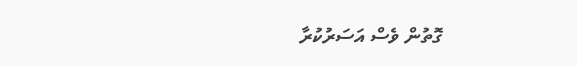ގޮތުން ވެސް އަސަރުކުރާ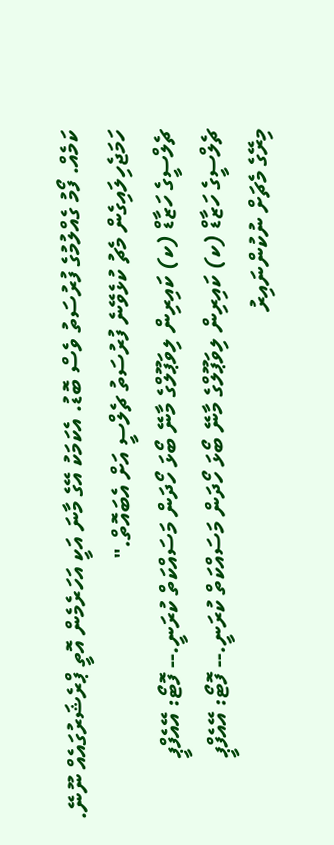ކަމެއް. ފޯމު ގެއްލުމުގެ ފުރުސަތު ވެސް ބޮޑު. އެކަމަކު އޭގެ މާނަ އަކީ އަހަރެމެން އޮތީ ޕްރެޝަރުގައެއް ނޫނޭ. ހަމަޖެހިލައިގެން މެޗު ކުޅެވޭނެ ފުރުސަތު ޗެލްސީ އަށް އެބައޮތް."
ޗެލްސީގެ ހަޒާޑް (ކ) ކައިރިން ލިވަޕޫލްގެ މާނޭ ބޯޅަ ހޯދަން މަސައްކަތް ކުރަނީ.-- ފޮޓޯ: އޭއެފްޕީ
ޗެލްސީގެ ހަޒާޑް (ކ) ކައިރިން ލިވަޕޫލްގެ މާނޭ ބޯޅަ ހޯދަން މަސައްކަތް ކުރަނީ.-- ފޮޓޯ: އޭއެފްޕީ
މިރޭގެ މެޗަށް ނުކުންނައިރު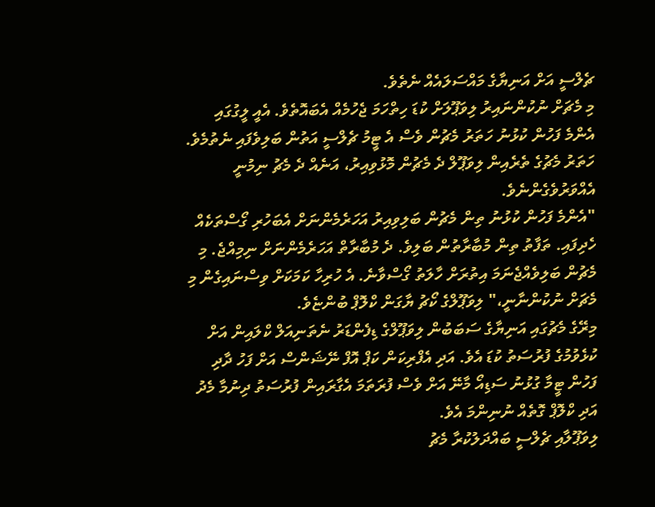ޗެލްސީ އަށް އަނިޔާގެ މައްސަލައެއް ނެތެވެ.
މި މެޗަށް ނުކުންނައިރު ލިވަޕޫލަށް ކުޑަ ހިތްހަމަ ޖެހުމެއް އެބައޮތެވެ. އެއީ ލީގުގައި އެންމެ ފަހުން ކުޅުނު ހަތަރު މެޗުން ވެސް އެ ޓީމު ޗެލްސީ އަތުން ބަލިވެފައި ނެތުމެވެ. ހަތަރު މެޗުގެ ތެރެއިން ލިވަޕޫލް ދެ މެޗުން މޮޅުވިއިރު، އަނެއް ދެ މެޗު ނިމުނީ އެއްވަރުވެގެންނެވެ.
"އެންމެ ފަހުން ކުޅުނު ތިން މެޗުން ބަލިވިއިރު އަހަރެމެންނަށް އެބަހުރި ގޯސްތަކެއް ހެދިފައި. ތަފާތު ތިން މުބާރާތުން ބަލިވެ. ދެ މުބާރާތް އަހަރެމެންނަށް ނިމިއްޖެ. މި މެޗުން ބަލިވެއްޖެނަމަ އިތުރަށް ހާލަތު ގޯސްވާނެ. އެ ހުރިހާ ކަމަކަށް ވިސްނައިގެން މި މެޗަށް ނުކުންނާނީ،" ލިވަޕޫލްގެ ކޯޗު ޔާގަން ކްލޮޕް ބުންޏެވެ.
މިރޭގެ މެޗުގައި އަނިޔާގެ ސަބަބުން ލިވަޕޫލްގެ ޑިފެންޑަރު ނެތަނިއަލް ކްލައިން އަށް ކުޅެވުމުގެ ފުރުސަތު ކުޑަ އެވެ. އަދި އެފްރިކަން ކަޕް އޮފް ނޭޝަންސް އަށް ފަހު ދާދި ފަހުން ޓީމާ ގުޅުނު ސަޑިއޯ މާނޭ އަށް ވެސް ފުރަތަމަ އެގާރައިން ފުރުސަތު ދިނުމާ މެދު އަދި ކްލޮޕް ގޮތެއް ނުނިންމަ އެވެ.
ލިވަޕޫލާއި ޗެލްސީ ބައްދަލުކުރާ މެޗު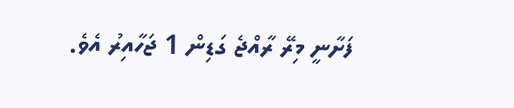ފަށާނީ މިރޭ ރާއްޖެ ގަޑިން 1 ޖަހާއިރު އެވެ.